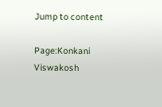Jump to content

Page:Konkani Viswakosh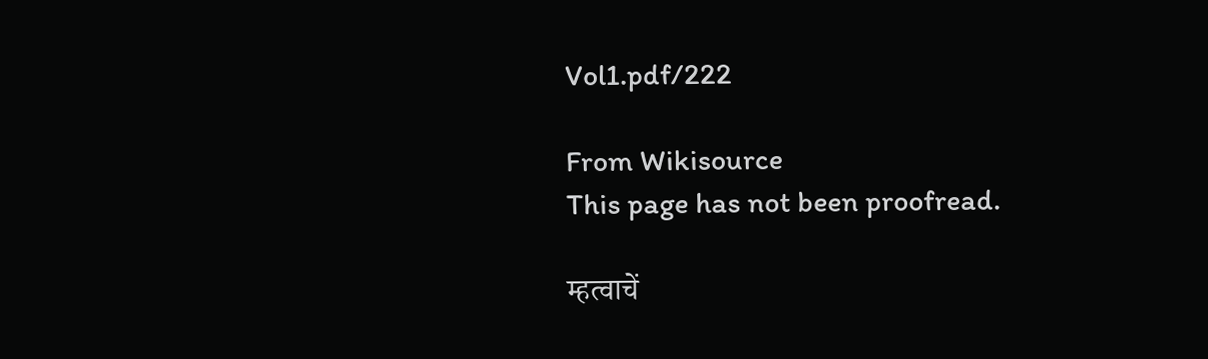Vol1.pdf/222

From Wikisource
This page has not been proofread.

म्हत्वाचें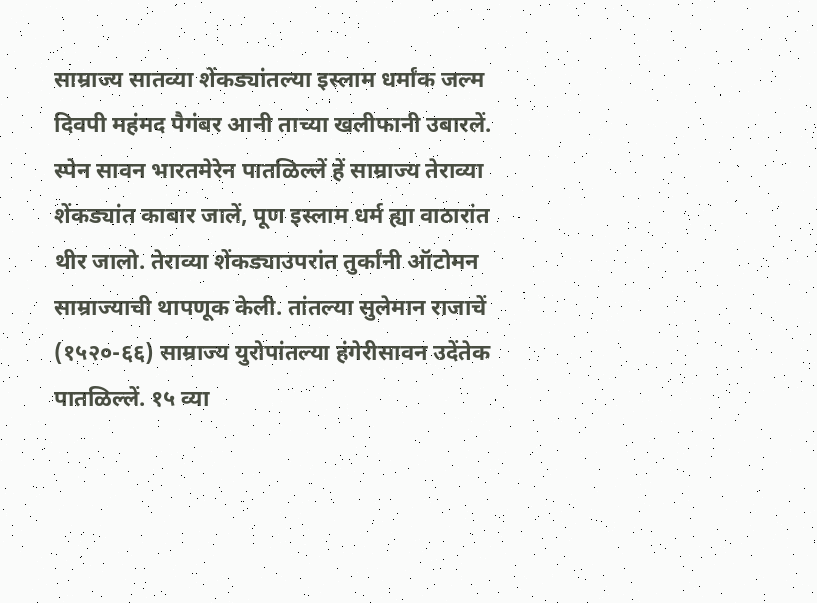साम्राज्य सातव्या शेंकड्यांतल्या इस्लाम धर्मांक जल्म दिवपी महंमद पैगंबर आनी ताच्या खलीफानी उबारलें. स्पेन सावन भारतमेरेन पातळिल्लें हें साम्राज्य तेराव्या शेंकड्यांत काबार जालें, पूण इस्लाम धर्म ह्या वाठारांत थीर जालो. तेराव्या शेंकड्याउपरांत तुर्कांनी ऑटोमन साम्राज्याची थापणूक केली. तांतल्या सुलेमान राजाचें (१५२०-६६) साम्राज्य युरोपांतल्या हंगेरीसावन उदेंतेक पातळिल्लें. १५ व्या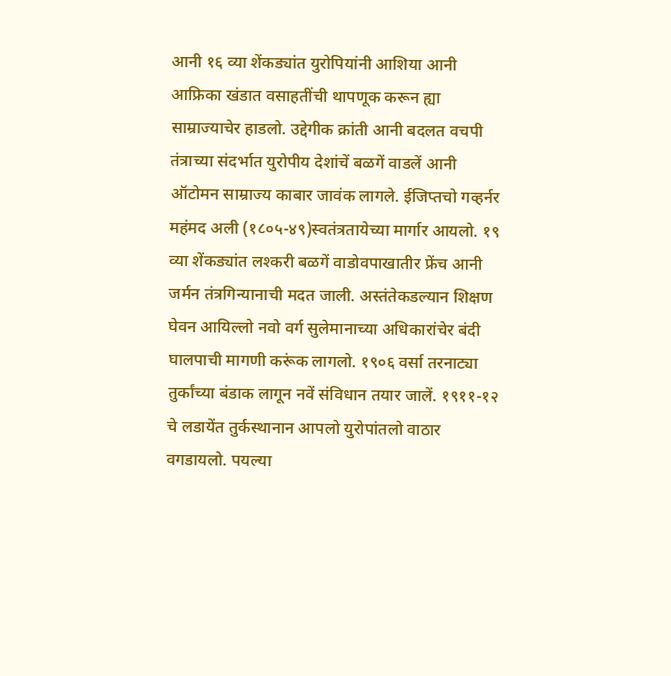आनी १६ व्या शेंकड्यांत युरोपियांनी आशिया आनी आफ्रिका खंडात वसाहतींची थापणूक करून ह्या साम्राज्याचेर हाडलो. उद्देगीक क्रांती आनी बदलत वचपी तंत्राच्या संदर्भात युरोपीय देशांचें बळगें वाडलें आनी ऑटोमन साम्राज्य काबार जावंक लागले. ईजिप्तचो गव्हर्नर महंमद अली (१८०५-४९)स्वतंत्रतायेच्या मार्गार आयलो. १९ व्या शेंकड्यांत लश्करी बळगें वाडोवपाखातीर फ्रेंच आनी जर्मन तंत्रगिन्यानाची मदत जाली. अस्तंतेकडल्यान शिक्षण घेवन आयिल्लो नवो वर्ग सुलेमानाच्या अधिकारांचेर बंदी घालपाची मागणी करूंक लागलो. १९०६ वर्सा तरनाट्या तुर्कांच्या बंडाक लागून नवें संविधान तयार जालें. १९११-१२ चे लडायेंत तुर्कस्थानान आपलो युरोपांतलो वाठार वगडायलो. पयल्या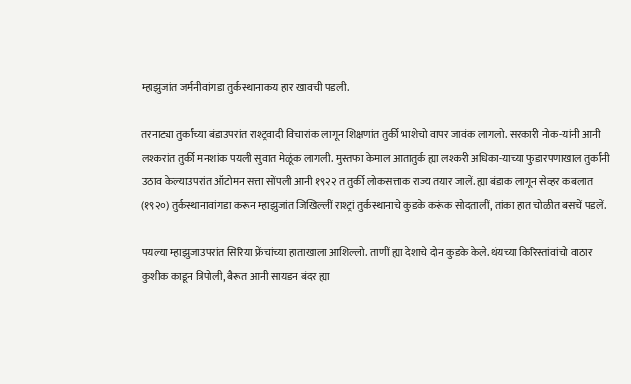म्हाझुजांत जर्मनीवांगडा तुर्कस्थानाकय हार खावची पडली.

तरनाट्या तुर्कांच्या बंडाउपरांत राश्ट्रवादी विचारांक लागून शिक्षणांत तुर्की भाशेचो वापर जावंक लागलो. सरकारी नोक-यांनी आनी लश्करांत तुर्की मनशांक पयली सुवात मेळूंक लागली. मुस्तफा केमाल आतातुर्क ह्या लश्करी अधिका-याच्या फुडारपणाखाल तुर्कांनी उठाव केल्याउपरांत ऑटोमन सत्ता सोंपली आनी १९२२ त तुर्की लोकसत्ताक राज्य तयार जालें. ह्या बंडाक लागून सेव्हर कबलात (१९२०) तुर्कस्थानावांगडा करून म्हाझुजांत जिखिल्लीं राश्ट्रां तुर्कस्थानाचे कुडके करूंक सोदतालीं, तांका हात चोळीत बसचें पडलें.

पयल्या म्हाझुजाउपरांत सिरिया फ्रेंचांच्या हाताखाला आशिल्लो. ताणीं ह्या देशाचे दोन कुडके केले. थंयच्या किरिस्तांवांचो वाठार कुशीक काडून त्रिपोली, बैरूत आनी सायडन बंदर ह्या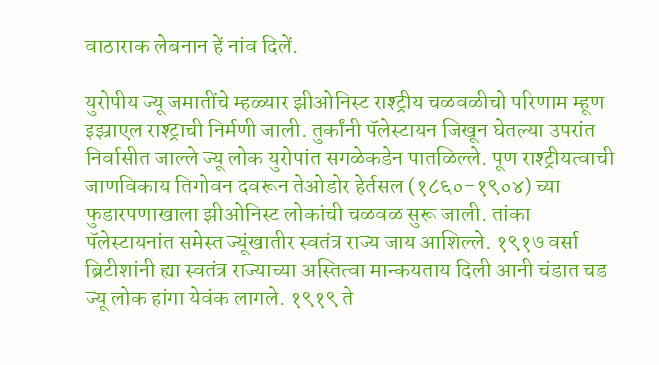वाठाराक लेबनान हें नांव दिलें.

युरोपीय ज्यू जमातींचे म्हळ्यार झीओनिस्ट राश्ट्रीय चळवळीचो परिणाम म्हूण इझ्राएल राश्ट्राची निर्मणी जाली. तुर्कांनी पॅलेस्टायन जिखून घेतल्या उपरांत निर्वासीत जाल्ले ज्यू लोक युरोपांत सगळेकडेन पातळिल्ले. पूण राश्ट्रीयत्वाची जाणविकाय तिगोवन दवरून तेओडोर हेर्तसल (१८६०-१९०४) च्या फुडारपणाखाला झीओनिस्ट लोकांची चळवळ सुरू जाली. तांका पॅलेस्टायनांत समेस्त ज्यूंखातीर स्वतंत्र राज्य जाय आशिल्ले. १९१७ वर्सा ब्रिटीशांनी ह्या स्वतंत्र राज्याच्या अस्तित्वा मान्कयताय दिली आनी चंडात चड ज्यू लोक हांगा येवंक लागले. १९१९ ते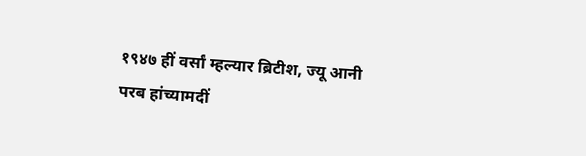१९४७ हीं वर्सां म्हल्यार ब्रिटीश, ज्यू आनी परब हांच्यामदीं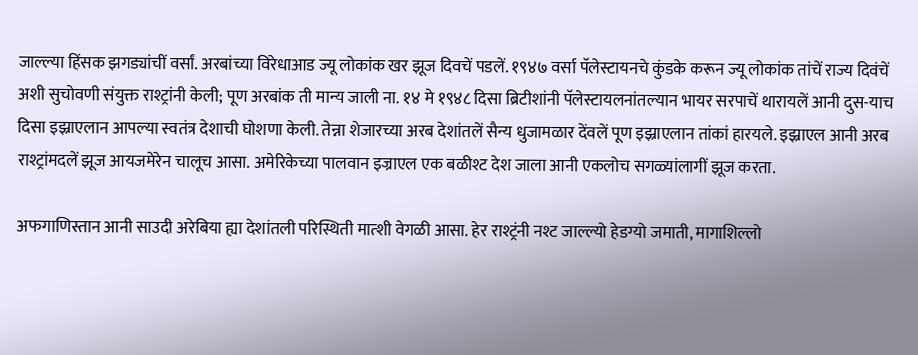जाल्ल्या हिंसक झगड्यांचीं वर्सां. अरबांच्या विरेधाआड ज्यू लोकांक खर झूज दिवचें पडलें. १९४७ वर्सा पॅलेस्टायनचे कुंडके करून ज्यू लोकांक तांचें राज्य दिवंचें अशी सुचोवणी संयुक्त राश्ट्रांनी केली; पूण अरबांक ती मान्य जाली ना. १४ मे १९४८ दिसा ब्रिटीशांनी पॅलेस्टायलनांतल्यान भायर सरपाचें थारायलें आनी दुस-याच दिसा इझ्राएलान आपल्या स्वतंत्र देशाची घोशणा केली. तेन्ना शेजारच्या अरब देशांतलें सैन्य धुजामळार देंवलें पूण इझ्राएलान तांकां हारयले. इझ्राएल आनी अरब राश्ट्रांमदलें झूज आयजमेरेन चालूच आसा. अमेरिकेच्या पालवान इज्राएल एक बळीश्ट देश जाला आनी एकलोच सगळ्यांलागीं झूज करता.

अफगाणिस्तान आनी साउदी अरेबिया ह्या देशांतली परिस्थिती मात्शी वेगळी आसा. हेर राश्ट्रंनी नश्ट जाल्ल्यो हेडग्यो जमाती, मागाशिल्लो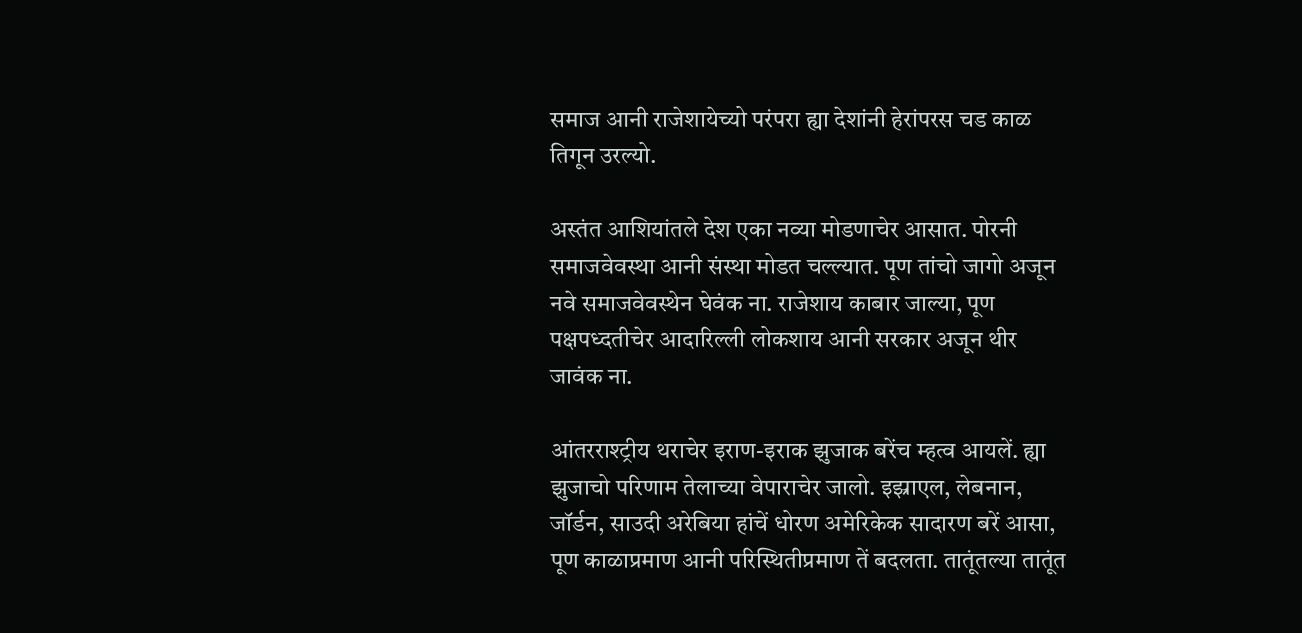समाज आनी राजेशायेच्यो परंपरा ह्या देशांनी हेरांपरस चड काळ तिगून उरल्यो.

अस्तंत आशियांतले देश एका नव्या मोडणाचेर आसात. पोरनी समाजवेवस्था आनी संस्था मोडत चल्ल्यात. पूण तांचो जागो अजून नवे समाजवेवस्थेन घेवंक ना. राजेशाय काबार जाल्या, पूण पक्षपध्दतीचेर आदारिल्ली लोकशाय आनी सरकार अजून थीर जावंक ना.

आंतरराश्ट्रीय थराचेर इराण-इराक झुजाक बरेंच म्हत्व आयलें. ह्या झुजाचो परिणाम तेलाच्या वेपाराचेर जालो. इझ्राएल, लेबनान, जॉर्डन, साउदी अरेबिया हांचें धोरण अमेरिकेक सादारण बरें आसा, पूण काळाप्रमाण आनी परिस्थितीप्रमाण तें बदलता. तातूंतल्या तातूंत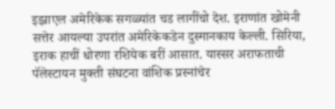इझ्राएल अमेरिकेक सगळ्यांत चड लागींचो देश. इराणांत खोमेनी सत्तेर आयल्या उपरांत अमेरिकेकडेन दुस्मानकाय केल्ली. सिरिया, इराक हाचीं धोरणा रशियेक बरीं आसात. यास्सर अराफताची पॅलेस्टायन मुक्ती संघटना वांशिक प्रस्नांचेर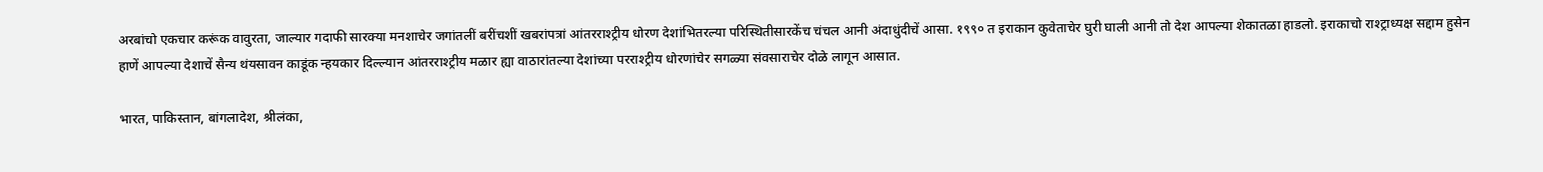अरबांचो एकचार करूंक वावुरता, जाल्यार गदाफी सारक्या मनशाचेर जगांतलीं बरींचशीं खबरांपत्रां आंतरराश्ट्रीय धोरण देशांभितरल्या परिस्थितीसारकेंच चंचल आनी अंदाधुंदीचें आसा. १९९० त इराकान कुवेताचेर घुरी घाली आनी तो देश आपल्या शेकातळा हाडलो. इराकाचो राश्ट्राध्यक्ष सद्दाम हुसेन हाणें आपल्या देशाचें सैन्य थंयसावन काडूंक न्हयकार दिल्ल्यान आंतरराश्ट्रीय मळार ह्या वाठारांतल्या देशांच्या परराश्ट्रीय धोरणांचेर सगळ्या संवसाराचेर दोळे लागून आसात.

भारत, पाकिस्तान, बांगलादेश, श्रीलंका,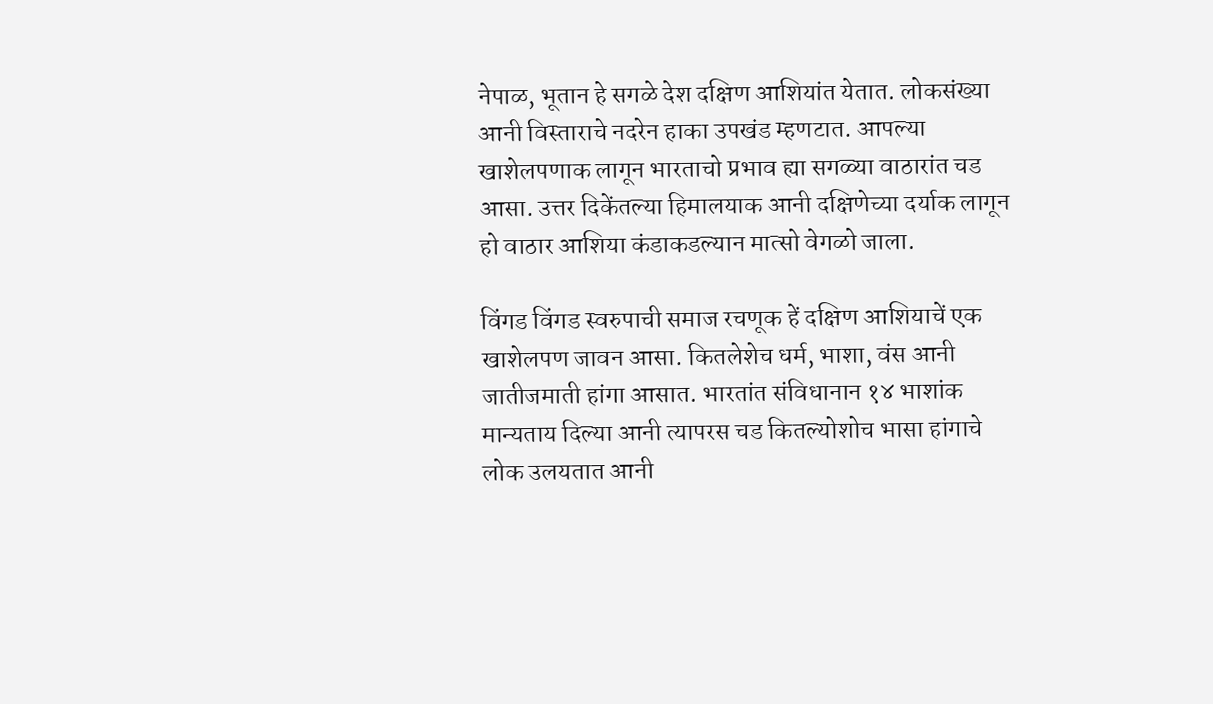नेपाळ, भूतान हे सगळे देश दक्षिण आशियांत येतात. लोकसंख्या आनी विस्ताराचे नदरेन हाका उपखंड म्हणटात. आपल्या खाशेलपणाक लागून भारताचो प्रभाव ह्या सगळ्या वाठारांत चड आसा. उत्तर दिकेंतल्या हिमालयाक आनी दक्षिणेच्या दर्याक लागून हो वाठार आशिया कंडाकडल्यान मात्सो वेगळो जाला.

विंगड विंगड स्वरुपाची समाज रचणूक हें दक्षिण आशियाचें एक खाशेलपण जावन आसा. कितलेशेच धर्म, भाशा, वंस आनी जातीजमाती हांगा आसात. भारतांत संविधानान १४ भाशांक मान्यताय दिल्या आनी त्यापरस चड कितल्योशोच भासा हांगाचे लोक उलयतात आनी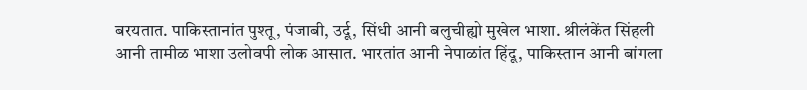बरयतात. पाकिस्तानांत पुश्तू, पंजाबी, उर्दू, सिंधी आनी बलुचीह्यो मुखेल भाशा. श्रीलंकेंत सिंहली आनी तामीळ भाशा उलोवपी लोक आसात. भारतांत आनी नेपाळांत हिंदू, पाकिस्तान आनी बांगला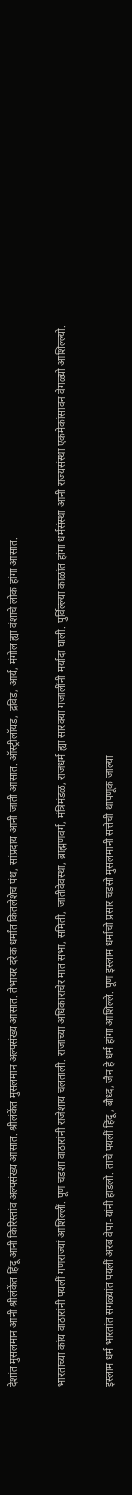देशांत मुसलमान आनी श्रीलंकेंत हिंदू आनी किरिस्तांव अल्पसंख्य आसात. श्रीलंकेंत मुसलमान अल्पसंख्य आसात. तेभायर दरेक धर्मांत कितलेशेच पंथ, सांप्रदाय आनी जाती आसात. ऑस्ट्रीलॉयड, द्रविड, आर्य, मंगोल ह्या वंशाचे लोक हांगा आसात.

भारताच्या कांय वाठारांनी पयलीं गणराज्यां आशिल्लीं. पूण चडशा वाठारांनी राजेशाय चलताली. राजाच्या अधिकाराचेर मात सभा, समिती, जातीवेवस्था, ब्राह्मणवर्ग, मंत्रिमंडळ, राजधर्म ह्या सारक्या गजालींनी मर्यादा घाली. पुर्विल्ल्या काळांत हांगा धर्मसंस्था आनी राज्यसंस्था एकमेकांसावन वेगळ्यो आशिल्ल्यो.

इस्लाम धर्म भारतांत सगळ्यांत पयलीं अरब वेपा-यांनी हाडलो. ताचे पयलीं हिंदू, बौध्द, जैन हे धर्म हांगा आशिल्ले. पूण इस्लाम धर्माचो प्रसार चडसो मुसलमानी सत्तेची थापणूक जाल्या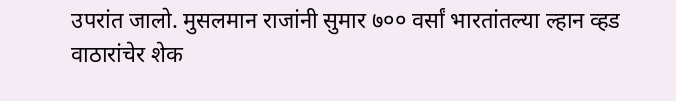उपरांत जालो. मुसलमान राजांनी सुमार ७०० वर्सां भारतांतल्या ल्हान व्हड वाठारांचेर शेक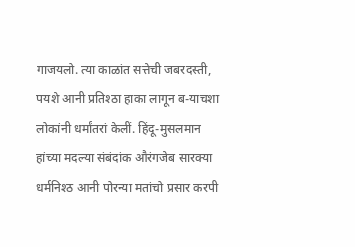गाजयलो. त्या काळांत सत्तेची जबरदस्ती, पयशे आनी प्रतिश्ठा हाका लागून ब-याचशा लोकांनी धर्मांतरां केलीं. हिंदू-मुसलमान हांच्या मदल्या संबंदांक औरंगजेब सारक्या धर्मनिश्ठ आनी पोरन्या मतांचो प्रसार करपी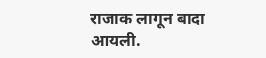राजाक लागून बादा आयली.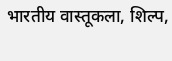भारतीय वास्तूकला, शिल्प,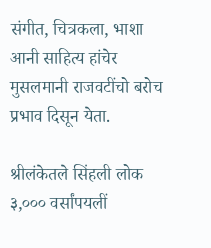संगीत, चित्रकला, भाशा आनी साहित्य हांचेर मुसलमानी राजवटींचो बरोच प्रभाव दिसून येता.

श्रीलंकेतले सिंहली लोक ३,००० वर्सांपयलीं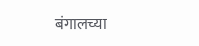बंगालच्या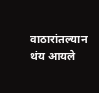वाठारांतल्यान थंय आयले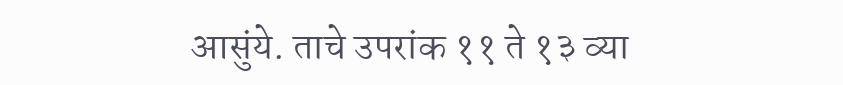आसुंये. ताचे उपरांक ११ ते १३ व्या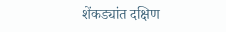शेंकड्यांत दक्षिण